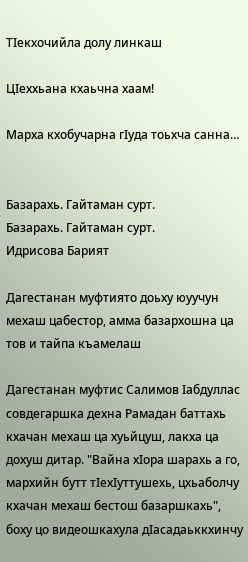ТIекхочийла долу линкаш

ЦIеххьана кхаьчна хаам!

Марха кхобучарна гIуда тоьхча санна…


Базарахь. Гайтаман сурт.
Базарахь. Гайтаман сурт.
Идрисова Барият

Дагестанан муфтиято доьху юуучун мехаш цабестор, амма базархошна ца тов и тайпа къамелаш

Дагестанан муфтис Салимов Iабдуллас совдегаршка дехна Рамадан баттахь кхачан мехаш ца хуьйцуш, лакха ца дохуш дитар. "Вайна хIора шарахь а го, мархийн бутт тIехIуттушехь, цхьаболчу кхачан мехаш бестош базаршкахь", боху цо видеошкахула дIасадаьккхинчу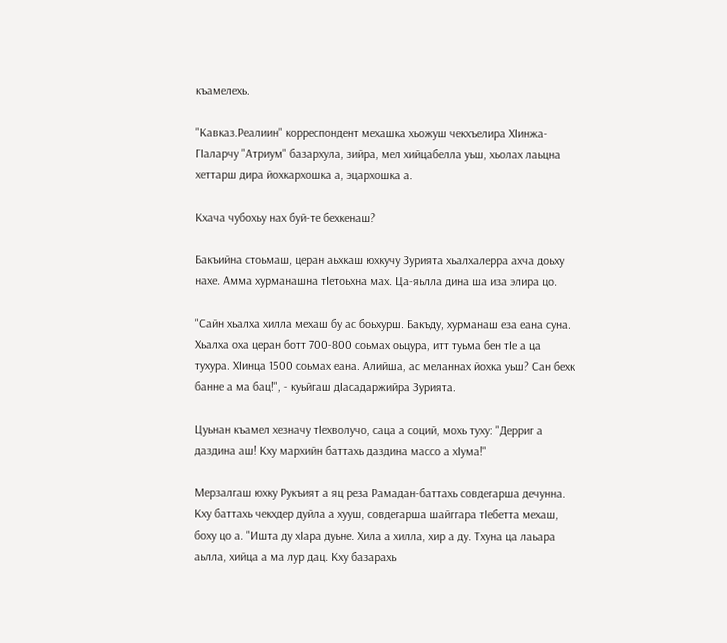къамелехь.

"Кавказ.Реалиин" корреспондент мехашка хьожуш чекхъелира ХIинжа-ГIаларчу "Атриум" базархула, зийра, мел хийцабелла уьш, хьолах лаьцна хеттарш дира йохкархошка а, эцархошка а.

Кхача чубохьу нах буй-те бехкенаш?

Бакъийна стоьмаш, церан аьхкаш юхкучу Зурията хьалхалерра ахча доьху нахе. Амма хурманашна тIетоьхна мах. Ца-яьлла дина ша иза элира цо.

"Сайн хьалха хилла мехаш бу ас боьхурш. Бакъду, хурманаш еза еана суна. Хьалха оха церан ботт 700-800 соьмах оьцура, итт туьма бен тIе а ца тухура. ХIинца 1500 соьмах еана. Алийша, ас меланнах йохка уьш? Сан бехк банне а ма бац!", - куьйгаш дIасадаржийра Зурията.

Цуьнан къамел хезначу тIехволучо, саца а соций, мохь туху: "Дерриг а даздина аш! Кху мархийн баттахь даздина массо а хIума!"

Мерзалгаш юхку Рукъият а яц реза Рамадан-баттахь совдегарша дечунна. Кху баттахь чекхдер дуйла а хууш, совдегарша шайггара тIебетта мехаш, боху цо а. "Ишта ду хIара дуьне. Хила а хилла, хир а ду. Тхуна ца лаьара аьлла, хийца а ма лур дац. Кху базарахь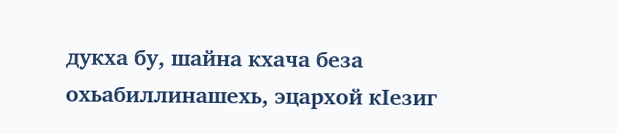дукха бу, шайна кхача беза охьабиллинашехь, эцархой кIезиг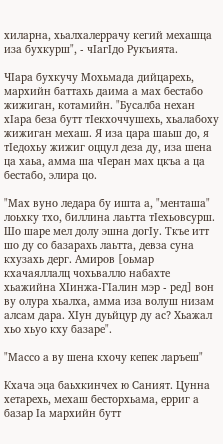хиларна, хьалхалеррачу кегий мехашца иза бухкурш", - чIагIдо Рукъията.

ЧIара бухкучу Мохьмада дийцарехь, мархийн баттахь даима а мах бестабо жижиган, котамийн. "Бусалба нехан хIара беза бутт тIекхоччушехь, хьалабоху жижиган мехаш. Я иза цара шаьш до, я тIедохьу жижиг оццул деза ду, иза шена ца хаьа, амма ша чIеран мах цкъа а ца бестабо, элира цо.

"Мах вуно ледара бу ишта а, "менташа" лоьхку тхо, биллина лаьтта тIехьовсурш. Шо шаре мел долу эшна догIу. Ткъе итт шо ду со базарахь лаьтта, девза суна кхузахь дерг. Амиров [оьмар кхачаяллалц чохьвалло набахте хьажийна ХIинжа-ГIалин мэр - ред] вон ву олура хьалха, амма иза волуш низам алсам дара. ХIун дуьйцур ду ас? Хьажал хьо хьуо кху базаре".

"Массо а ву шена кхочу кепек ларъеш"

Кхача эца баьхкинчех ю Саният. Цунна хетарехь, мехаш бесторхьама, ерриг а базар Iа мархийн бутт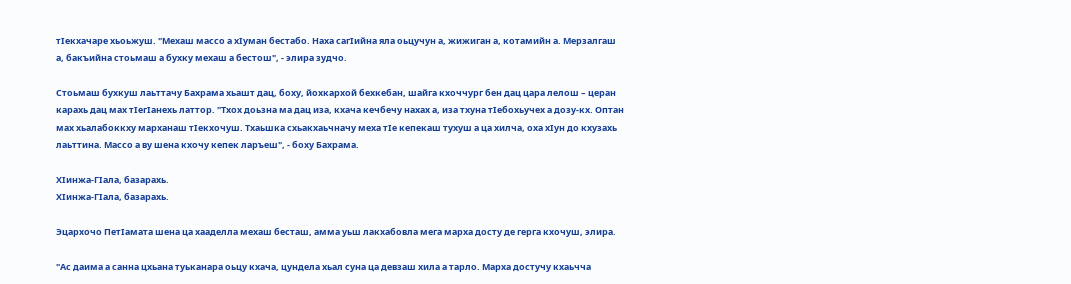тIекхачаре хьоьжуш. "Мехаш массо а хIуман бестабо. Наха сагIийна яла оьцучун а, жижиган а, котамийн а. Мерзалгаш а, бакъийна стоьмаш а бухку мехаш а бестош", - элира зудчо.

Стоьмаш бухкуш лаьттачу Бахрама хьашт дац, боху, йохкархой бехкебан, шайга кхоччург бен дац цара лелош – церан карахь дац мах тIегIанехь латтор. "Тхох доьзна ма дац иза, кхача кечбечу нахах а, иза тхуна тIебохьучех а дозу-кх. Оптан мах хьалабоккху марханаш тIекхочуш. Тхаьшка схьакхаьчначу меха тIе кепекаш тухуш а ца хилча, оха хIун до кхузахь лаьттина. Массо а ву шена кхочу кепек ларъеш", - боху Бахрама.

ХIинжа-ГIала, базарахь.
ХIинжа-ГIала, базарахь.

Эцархочо ПетIамата шена ца хааделла мехаш бесташ, амма уьш лакхабовла мега марха досту де герга кхочуш, элира.

"Ас даима а санна цхьана туьканара оьцу кхача, цундела хьал суна ца девзаш хила а тарло. Марха достучу кхаьчча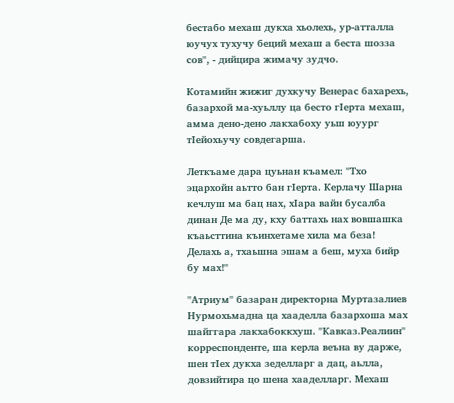бестабо мехаш дукха хьолехь, ур-атталла юучух тухучу беций мехаш а беста шозза сов", - дийцира жимачу зудчо.

Котамийн жижиг духкучу Венерас бахарехь, базархой ма-хуьллу ца бесто гIерта мехаш, амма дено-дено лакхабоху уьш юуург тIейохьучу совдегарша.

Леткъаме дара цуьнан къамел: "Тхо эцархойн аьтто бан гIерта. Керлачу Шарна кечлуш ма бац нах, хIара вайн бусалба динан Де ма ду, кху баттахь нах вовшашка къаьсттина къинхетаме хила ма беза! Делахь а, тхаьшна эшам а беш, муха бийр бу мах!"

"Атриум" базаран директорна Муртазалиев Нурмохьмадна ца хааделла базархоша мах шайггара лакхабоккхуш. "Кавказ.Реалиин" корреспонденте, ша керла веъна ву дарже, шен тIех дукха зеделларг а дац, аьлла, довзийтира цо шена хааделларг. Мехаш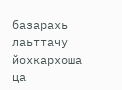базарахь лаьттачу йохкархоша ца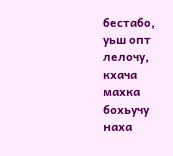бестабо, уьш опт лелочу, кхача махка бохьучу наха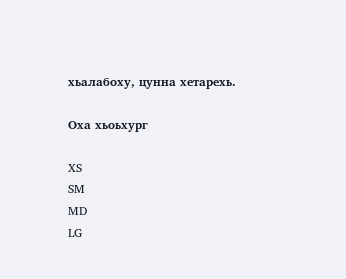хьалабоху, цунна хетарехь.

Оха хьоьхург

XS
SM
MD
LG